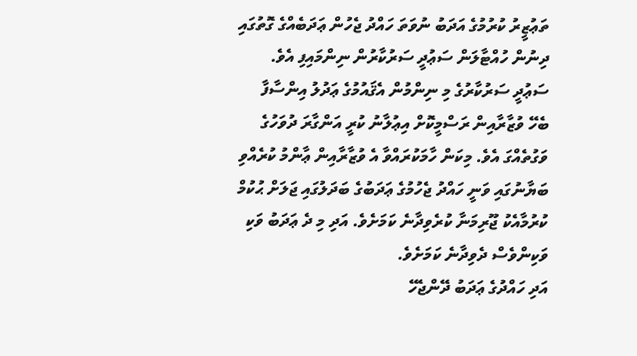ތަޢުޒީރު ކުރުމުގެ އަދަބު ނުވަތަ ހައްދު ޖެހުން ޢަދަބެއްގެ ގޮތުގައި ދިނުން ހުއްޓާލަން ސަޢުދީ ސަރުކާރުން ނިންމައިފި އެވެ.
ސަޢުދީ ސަރުކާރުގެ މި ނިންމުން އެޤައުމުގެ ޢަދުލު އިންސާފާ ބެހޭ ވުޒާރާއިން ރަސްމީކޮށް އިޢުލާނު ކުރީ އަންގާރަ ދުވަހުގެ ވަގުތެއްގަ އެވެ. މިކަން ހާމަކުރައްވާ އެ ވުޒާރާއިން ޢާންމު ކުރެއްވި ބަޔާނުގައި ވަނީ ހައްދު ޖެހުމުގެ ޢަދަބުގެ ބަދަލުގައި ޖަލަށް ޙުކުމް ކުރުމާއެކު ޖޫރިމަނާ ކުރެވިދާނެ ކަމަށެވެ. އަދި މި ދެ ޢަދަބު ވަކި ވަކިންވެސް ދެވިދާނެ ކަމަށެވެ.
އަދި ހައްދުގެ ޢަދަބު ދޭންޖެހޭ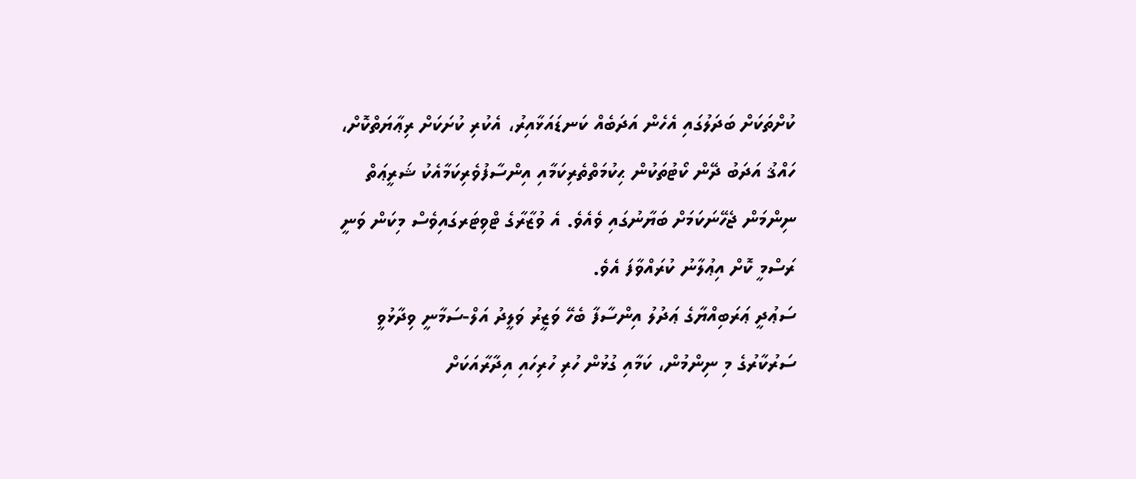ކުށްތަކަށް ބަދަލުގައި އެހެން އަދަބެއް ކަނޑައަޅާއިރު، އެކުރި ކުށަކަށް ރިޢާޔަތްކޮށް، ހައްޤު އަދަބު ދޭން ކޯޓުތަކުން ޙިކުމަތްތެރިކަމާއި އިންސާފުވެރިކަމާއެކު ޝަރީޢަތް ނިންމަން ޖެހޭނަކަމަށް ބަޔާނުގައި ވެއެވެ. އެ ވުޒާރާގެ ޓްވިޓަރގައިވެސް މިކަން ވަނީ ރަސްމީ ކޮށް އިޢުލާނު ކުރައްވާފަ އެވެ.
ސަޢުދީ ޢަރަބިއްޔާގެ ޢަދުލު އިންސާފާ ބެހޭ ވަޒީރު ވަލީދު އަލް-ސަމާނީ ވިދާޅުވީ ސަރުކާރުގެ މި ނިންމުން، ކަމާއި ގުޅުން ހުރި ހުރިހައި އިދާރާއަކަށް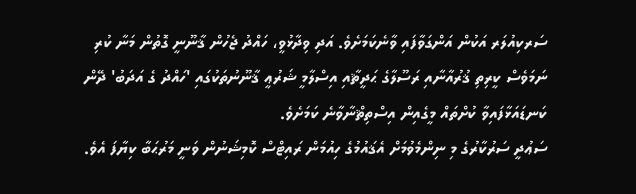ސަރކިއުލަރ އަކުން އަންގަވާފައި ވާނެކަމަށެވެ. އަދި ވިދާޅުވީ، ހައްދު ޖެހުން ޤާނޫނީ ގޮތުން މަނާ ކުރި ނަމަވެސް ކީރިތި ޤުރުއާނާއި ރަސޫލާގެ ޙަދީޘާއި އިސްލާމީ ޝަރުޢީ ޤާނޫނުތަކުގައި 'ހައްދު ގެ އަދަބު' ދޭން ކަނޑައަޅާފައިވާ ކުށްތައް މީގެއިން އިސްތިޘްނާވާނެ ކަމަށެވެ.
ސަޢުދީ ސަރުކާރުގެ މި ނިންމެވުމަށް އެޤައުމުގެ ހިއުމަން ރައިޓްސް ކޮމިޝަނުން ވަނީ މަރުޙަބާ ކިޔާފަ އެވެ.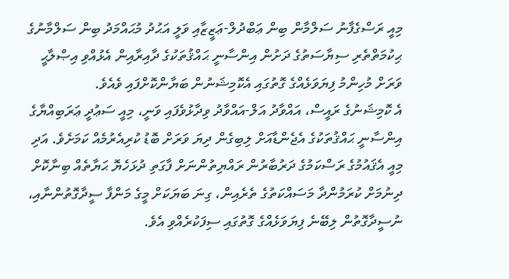މިއީ ރަސްގެފާނު ސަލްމާން ބިން ޢަބްދުލް-ޢަޒީޒާއި ވަލީ އަޙުދު މުޙައްމަދު ބިން ސަލްމާނުގެ ޙިކުމަތްތެރި ސިޔާސަތުގެ ދަށުން އިންސާނީ ޙައްޤުތަކުގެ ދާއިރާއިން އެޅުއްވި އިޞްލާޙީ ވަރަށް މުހިންމު ފިޔަވަޅެއްގެ ގޮތުގައި އެކޮމިޝަނުން ބަޔާންކޮށްފައި ވެއެވެ.
އެ ކޮމިޝަނުގެ ރައީސް، އައްވާދު އަލް-އައްވާދު ވިދާޅުވެފައި ވަނީ، މިއީ ސަޢުދީ ޢަރަބިއްޔާގެ އިންސާނީ ޙައްޤުތަކުގެ އެޖެންޑާއަށް ލިބިގެން ދިޔަ ވަރަށް ބޮޑު ކުރިއެރުމެއް ކަމަށެވެ. އަދި މިއީ އެޤައުމުގެ ރަސްކަމުގެ ދަރުބާރުން ރައްޔިތުންނަށް ފާގަތި ދުޅަހެޔޮ ޙަޔާތެއް ބިނާކޮށް ދިނުމަށް ކުރަމުންދާ މަސައްކަތުގެ ތެރެއިން، ގިނަ ބަޔަކަށް މީގެ މަންފާ ސީދާގޮތުންނާއި، ނުސީދާގޮތުން ލިބޭނެ ފިޔަވަޅެއްގެ ގޮތުގައި ސިފަކުރެއްވި އެވެ.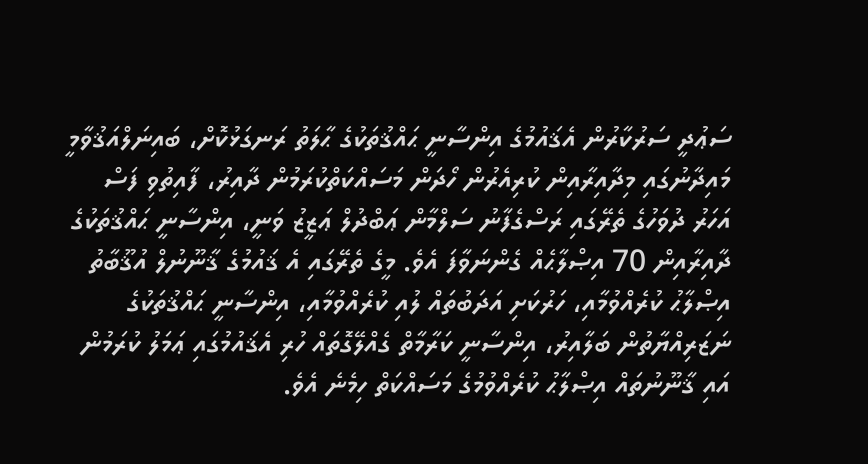ސަޢުދީ ސަރުކާރުން އެޤައުމުގެ އިންސާނީ ޙައްޤުތަކުގެ ޙާލަތު ރަނގަޅުކޮށް، ބައިނަލްއަޤުވާމީ މައިދާނުގައި މިދާއިރާއިން ކުރިއެރުން ހޯދަން މަސައްކަތްކުރަމުން ދާއިރު، ފާއިތުވި ފަސް އަހަރު ދުވަހުގެ ތެރޭގައި ރަސްގެފާނު ސަލްމާން ޢަބްދުލް ޢަޒީޒު ވަނީ، އިންސާނީ ޙައްޤުތަކުގެ ދާއިރާއިން 70 އިޞްލާޙެއް ގެންނަވާފަ އެވެ. މީގެ ތެރޭގައި އެ ޤައުމުގެ ޤާނޫނުލް އުޤޫބާތު އިޞްލާޙު ކުރެއްވުމާއި، ހަރުކަށި އަދަބުތައް ލުއި ކުރެއްވުމާއި، އިންސާނީ ޙައްޤުތަކުގެ ނަޒަރިއްޔާތުން ބަލާއިރު، އިންސާނީ ކަރާމާތް ގެއްލޭގޮތައް ހުރި އެޤައުމުގައި ޢަމަލު ކުރަމުން އައި ޤާނޫނުތައް އިޞްލާޙު ކުރެއްވުމުގެ މަސައްކަތް ހިމެނެ އެވެ.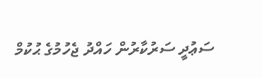ސަޢުދީ ސަރުކާރުން ހައްދު ޖެހުމުގެ ޙުކުމް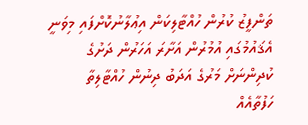ތަންފީޒު ކުރުން ހުއްޓާލިކަން އިޢުލާނުކޮށްފައި މިވަނީ އެޤައުމުގައި އުމުރުން އަށާރަ އަހަރުން ދަށުގެ ކުދިންނަށް މަރުގެ އަދަބު ދިނުން ހުއްޓާލިތާ ހަފުތާއެއް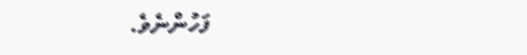ފަހުންނެވެ.